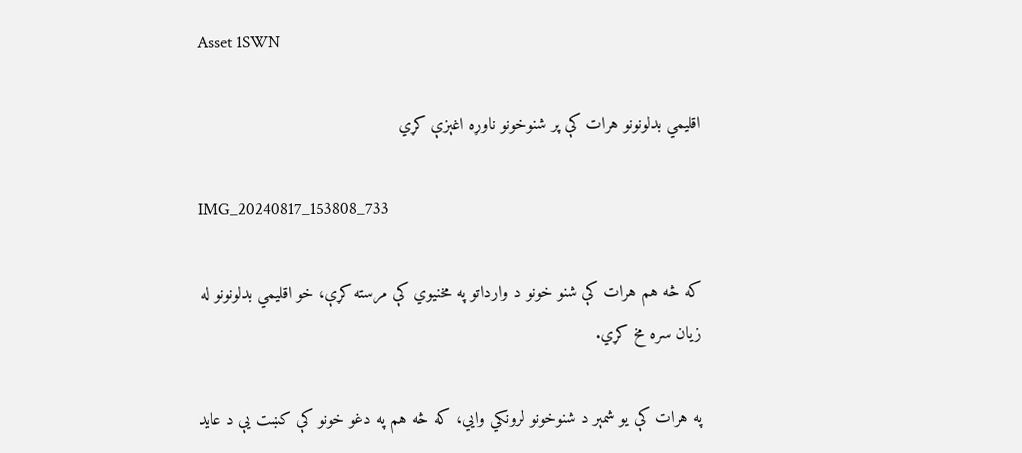Asset 1SWN

اقلیمي بدلونونو هرات کې پر شنوخونو ناوړه اغېزې کړي

IMG_20240817_153808_733

که څه هم هرات کې شنو خونو د وارداتو په مخنیوي کې مرسته کړې، خو اقلیمي بدلونونو له زیان سره مخ کړي.

په هرات کې یو شمېر د شنوخونو لرونکي وایي، که څه هم په دغو خونو کې کښت یې د عاید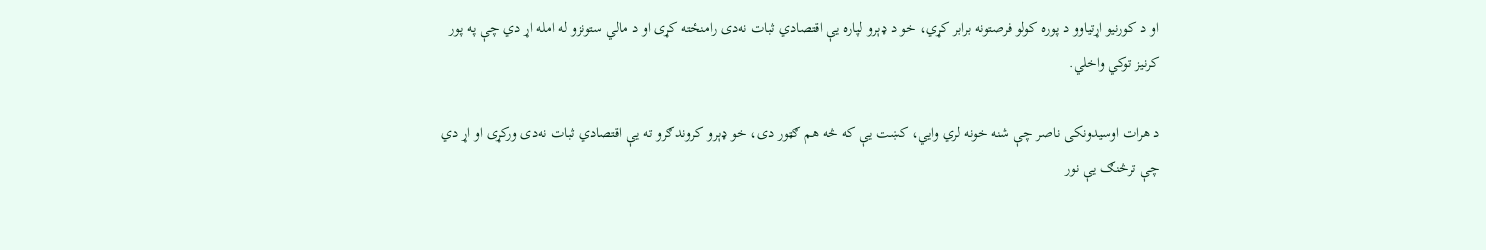او د کورنیو اړتیاوو د پوره کولو فرصتونه برابر کړي، خو د ډېرو لپاره یې اقتصادي ثبات نه‌دی رامنځته کړی او د مالي ستونزو له امله اړ دي چې په پور کرنیز توکي واخلي.

د هرات اوسیدونکی ناصر چې شنه خونه لري وايي، کښت یې که څه هم ګټور دی، خو ډېرو کروندګرو ته یې اقتصادي ثبات نه‌دی ورکړی او اړ دي چې ترڅنګ یې نور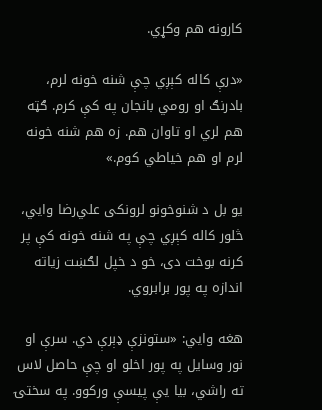کارونه هم وکړي.

«درې کاله کېږي چې شنه خونه لرم، بادرنګ او رومي بانجان په کې کرم. ګټه هم لري او تاوان هم. زه هم شنه خونه لرم او هم خیاطي کوم.»

یو بل د شنوخونو لرونکی علي‌رضا وايي، څلور کاله کېږي چې په شنه خونه کې پر کرنه بوخت دی، خو د خپل لګښت زیاته اندازه په پور برابروي.

هغه وایي: «ستونزې ډېرې دي. سرې او نور وسایل په پور اخلو او چې حاصل لاس ته راشي، بیا یې پیسې ورکوو. په سختۍ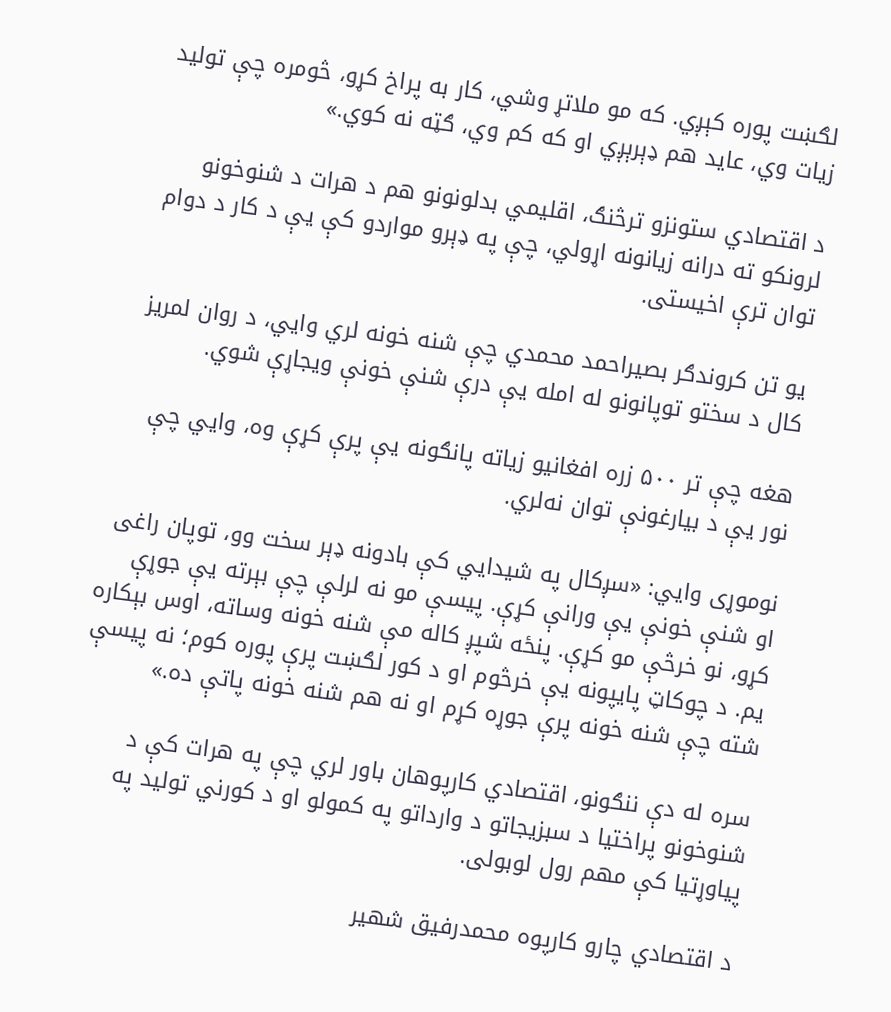لګښت پوره کېږي. که مو ملاتړ وشي، کار به پراخ کړو، څومره چې تولید زیات وي، عاید هم ډېرېږي او که کم وي، ګټه نه کوي.»

د اقتصادي ستونزو ترڅنګ، اقلیمي بدلونونو هم د هرات د شنوخونو لرونکو ته درانه زیانونه اړولي، چې په ډېرو مواردو کې یې د کار د دوام توان ترې اخیستی.

یو تن کروندګر بصیراحمد محمدي چې شنه خونه لري وايي، د روان لمریز کال د سختو توپانونو له امله یې درې شنې خونې ویجاړې شوي.

هغه چې تر ۵۰۰ زره افغانیو زیاته پانګونه یې پرې کړې وه، وایي چې نور یې د بیارغونې توان نه‌لري.

نوموړی وایي: «سږکال په شیدایي کې بادونه ډېر سخت وو، توپان راغی او شنې خونې یې ورانې کړې. پیسې مو نه لرلې چې بېرته یې جوړې کړو، نو خرڅې مو کړې. پنځه شپږ کاله مې شنه خونه وساته، اوس بېکاره یم. د چوکاټ پایپونه یې خرڅوم او د کور لګښت پرې پوره کوم؛ نه پیسې شته چې شنه خونه پرې جوړه کړم او نه هم شنه خونه پاتې ده.»

سره له دې ننګونو، اقتصادي کارپوهان باور لري چې په هرات کې د شنوخونو پراختیا د سبزیجاتو د وارداتو په کمولو او د کورني تولید په پیاوړتیا کې مهم رول لوبولی.

د اقتصادي چارو کارپوه محمدرفیق شهیر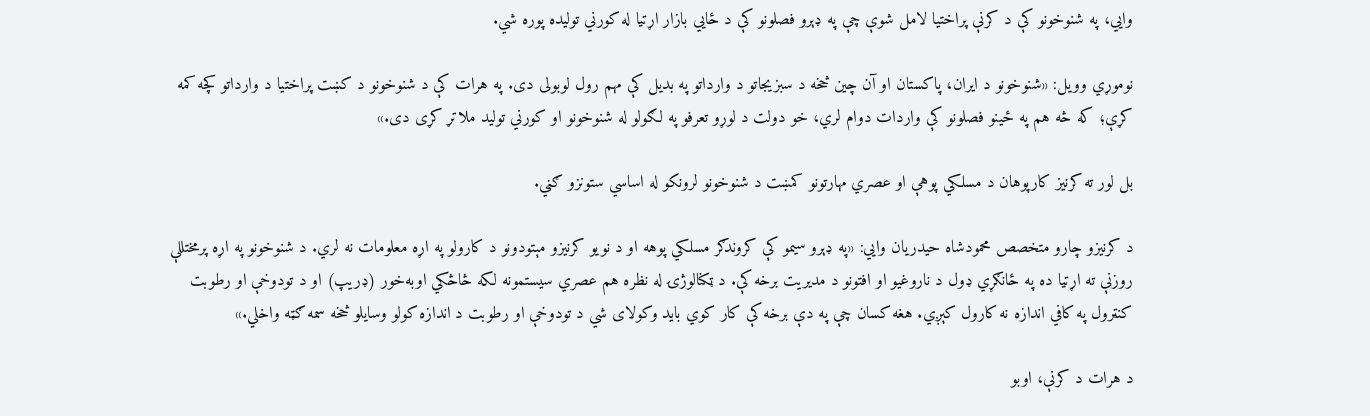وایي، په شنوخونو کې د کرنې پراختیا لامل شوې چې په ډېرو فصلونو کې د ځایي بازار اړتیا له کورني تولیده پوره شي.

نوموړي وویل: «شنوخونو د ایران، پاکستان او آن چین څخه د سبزیجاتو د وارداتو په بدیل کې مهم رول لوبولی دی. په هرات کې د شنوخونو د کښت پراختیا د وارداتو کچه کمه کړې؛ که څه هم په ځینو فصلونو کې واردات دوام لري، خو دولت د لوړو تعرفو په لګولو له شنوخونو او کورني تولید ملاتړ کړی دی.»

بل لور ته کرنیز کارپوهان د مسلکي پوهې او عصري مهارتونو کمښت د شنوخونو لرونکو له اساسي ستونزو ګڼي.

د کرنیزو چارو متخصص محمودشاه حیدریان وایي: «په ډېرو سیمو کې کروندګر مسلکي پوهه او د نویو کرنیزو مېتودونو د کارولو په اړه معلومات نه لري. د شنوخونو په اړه پرمختللې روزنې ته اړتیا ده په ځانګړي ډول د ناروغیو او افتونو د مدیریت برخه کې. د ټکنالوژۍ له نظره هم عصري سیستمونه لکه څاڅکي اوبه‌خور (ډریپ) او د تودوخې او رطوبت کنټرول په کافي اندازه نه کارول کېږي. هغه کسان چې په دې برخه کې کار کوي باید وکولای شي د تودوخې او رطوبت د اندازه کولو وسایلو څخه سمه ګټه واخلي.»

د هرات د کرنې، اوبو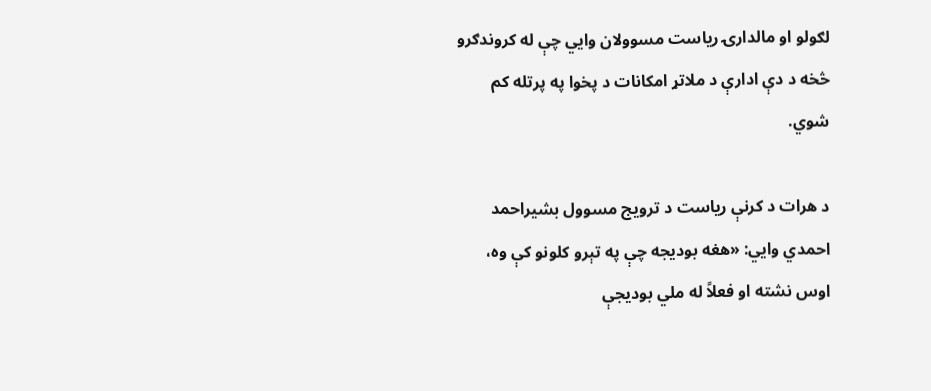لګولو او مالدارۍ ریاست مسوولان وایي چې له کروندګرو څخه د دې ادارې د ملاتړ امکانات د پخوا په پرتله کم شوي.

د هرات د کرنې ریاست د ترویج مسوول بشیراحمد احمدي وايي: «هغه بودیجه چې په تېرو کلونو کې وه، اوس نشته او فعلاً له ملي بودیجې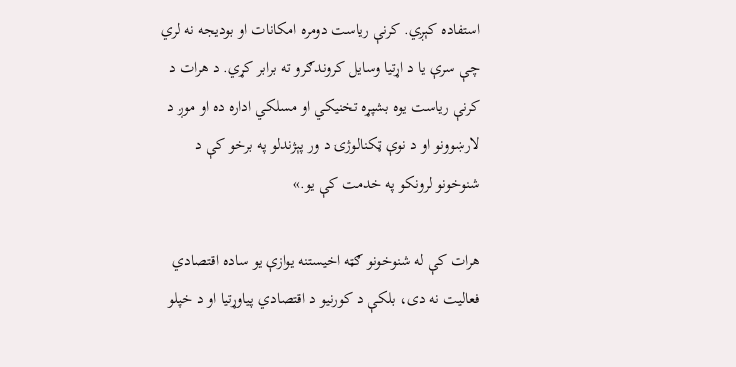استفاده کېږي. کرنې ریاست دومره امکانات او بودیجه نه لري چې سرې یا د اړتیا وسایل کروندګرو ته برابر کړي. د هرات د کرنې ریاست یوه بشپړه تخنیکي او مسلکي اداره ده او موږ د لارښوونو او د نوې ټکنالوژۍ د ور پېژندلو په برخو کې د شنوخونو لرونکو په خدمت کې یو.»

هرات کې له شنوخونو ګټه اخیستنه یوازې یو ساده اقتصادي فعالیت نه دی، بلکې د کورنیو د اقتصادي پیاوړتیا او د خپلو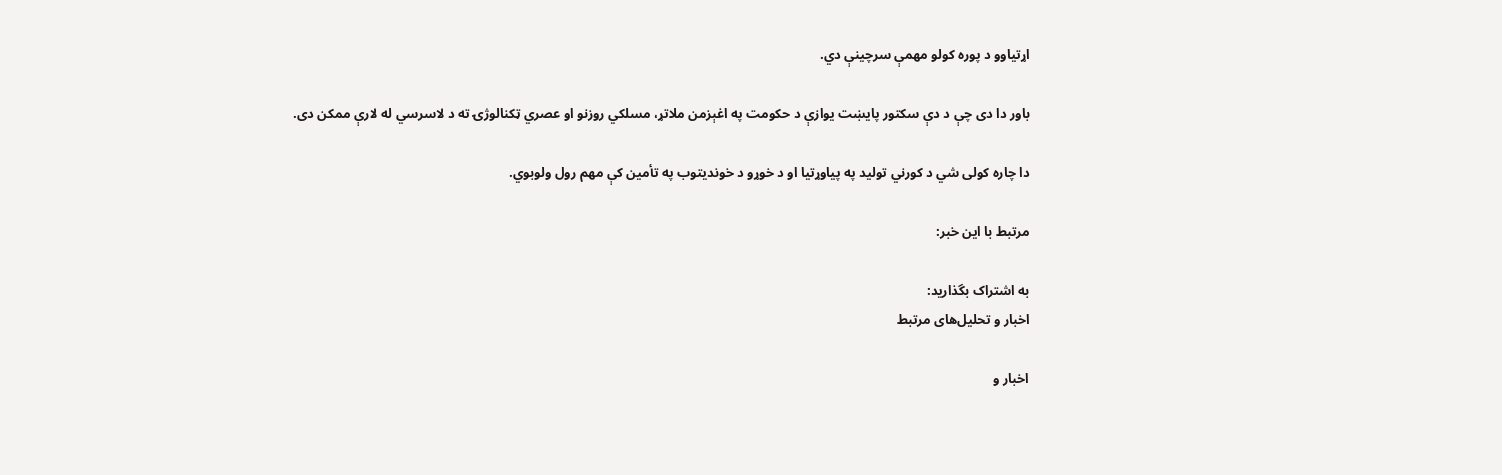اړتیاوو د پوره کولو مهمې سرچینې دي.

باور دا دی چې د دې سکتور پایښت یوازې د حکومت په اغېزمن ملاتړ، مسلکي روزنو او عصري ټکنالوژۍ ته د لاسرسي له لارې ممکن دی.

دا چاره کولی شي د کورني تولید په پیاوړتیا او د خوړو د خوندیتوب په تأمین کې مهم رول ولوبوي.

مرتبط با این خبر:

به اشتراک بگذارید:
اخبار و تحلیل‌های مرتبط

اخبار و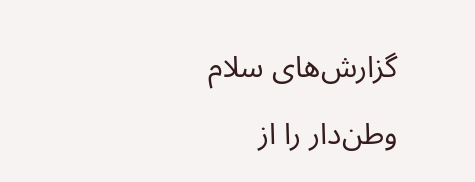گزارش‌های سلام وطن‌دار را از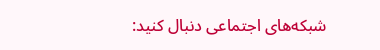شبکه‌های اجتماعی دنبال کنید: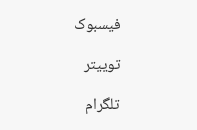فیسبوک

توییتر

تلگرام